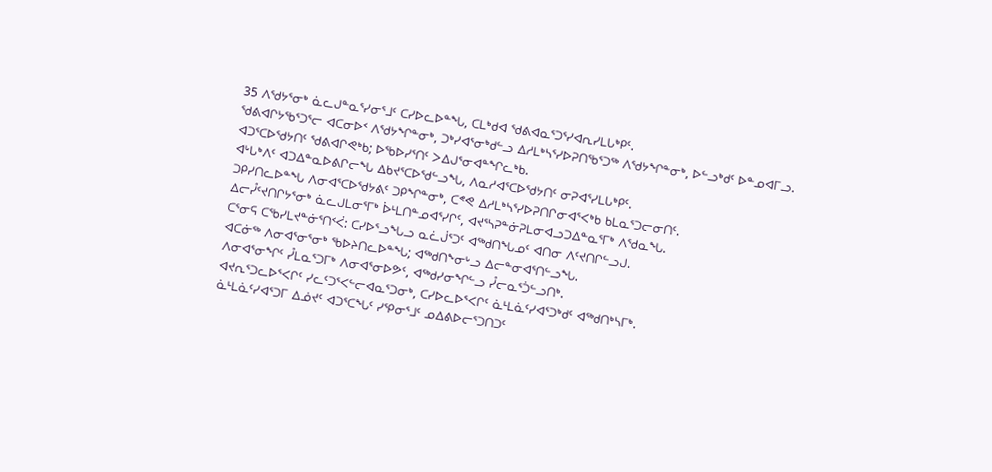35 ᐱᖁᔭᕐᓂᒃ ᓈᓚᒍᓐᓇᕐᓯᓂᕐᒧᑦ ᑕᓯᐅᓚᐅᓐᖓ, ᑕᒪᒃᑯᐊ ᖁᕕᐊᓇᕐᑐᕐᓯᐊᕆᓯᒪᒐᒃᑭᑦ.
ᖁᕕᐊᒋᔭᖃᕐᑐᕐᓕ ᐊᑕᓂᐅᑉ ᐱᖁᔭᖏᓐᓂᒃ, ᑐᒃᓯᐊᕐᓂᒃᑯᓪᓗ ᐃᓱᒪᒃᓴᕐᓯᐅᕈᑎᖃᕐᑐᖅ ᐱᖁᔭᖏᓐᓂᒃ, ᐅᓪᓗᒃᑯᑦ ᐅᓐᓄᐊᒥᓗ.
ᐊᑐᕐᑕᐅᖁᔭᑎᑦ ᖁᕕᐊᒋᕙᒃᑲ; ᐅᖃᐅᓯᕐᑎᑦ ᐳᐃᒍᕐᓂᐊᓐᖏᓚᒃᑲ.
ᐊᒡᒐᒃᐱᑦ ᐊᑐᐃᓐᓇᐅᕕᒋᓕᖓ ᐃᑲᔪᕐᑕᐅᖁᓪᓗᖓ, ᐱᓇᓱᐊᕐᑕᐅᖁᔭᑎᑦ ᓂᕈᐊᕐᓯᒪᒐᒃᑭᑦ.
ᑐᑭᓯᑎᓚᐅᓐᖓ ᐱᓂᐊᕐᑕᐅᖁᔭᕕᑦ ᑐᑭᖏᓐᓂᒃ, ᑕᕝᕙ ᐃᓱᒪᒃᓴᕐᓯᐅᕈᑎᒋᓂᐊᕐᐸᒃᑲ ᑲᒪᓇᕐᑐᓕᓂᑎᑦ.
ᐃᓕᓮᑦᔪᑎᒋᔭᕐᓂᒃ ᓈᓚᒍᒪᓂᕐᒥᒃ ᐆᒻᒪᑎᓐᓄᐊᕐᓯᒋᑦ, ᐊᔪᕐᓴᕈᓐᓃᕈᒪᓂᐊᓗᑐᐃᓐᓇᕐᒥᒃ ᐱᖁᓇᖓ.
ᑕᕐᓂᕋ ᑕᖃᓯᒪᔪᓐᓃᕐᑎᑉᐹ: ᑕᓯᐅᕐᓗᖓᓗ ᓇᓛᒎᕐᑐᑦ ᐊᖅᑯᑎᖓᓄᑦ ᐊᑎᓂ ᐱᑦᔪᑎᒋᓪᓗᒍ.
ᐊᑕᓃᖅ ᐱᓂᐊᕐᓂᕐᓂᒃ ᖃᐅᔨᑎᓚᐅᓐᖓ; ᐊᖅᑯᑎᖕᓂᒡᓗ ᐃᓕᓐᓂᐊᕐᑎᓪᓗᖓ.
ᐱᓂᐊᕐᓂᖏᑦ ᓮᒪᓇᕐᑐᒥᒃ ᐱᓂᐊᕐᓂᐅᕗᑦ, ᐊᖅᑯᓯᓂᖏᓪᓗ ᓮᓕᓇᕐᑑᓪᓗᑎᒃ.
ᐊᔪᕆᕐᑐᓚᐅᕐᐸᒋᑦ ᓯᓚᑦᑐᕐᐸᓪᓕᐊᓇᕐᑐᓂᒃ, ᑕᓯᐅᓚᐅᕐᐸᒋᑦ ᓈᒻᒪᓈᑦᓯᐊᕐᑐᒃᑯᑦ ᐊᖅᑯᑎᒃᓴᒥᒃ.
ᓈᒻᒪᓈᑦᓯᐊᕐᑐᒥ ᐃᓅᔪᑦ ᐊᑐᕐᑕᖓᑦ ᓯᕿᓂᕐᒧᑦ ᓄᐃᕕᐅᓕᕐᑐᑎᑐᑦ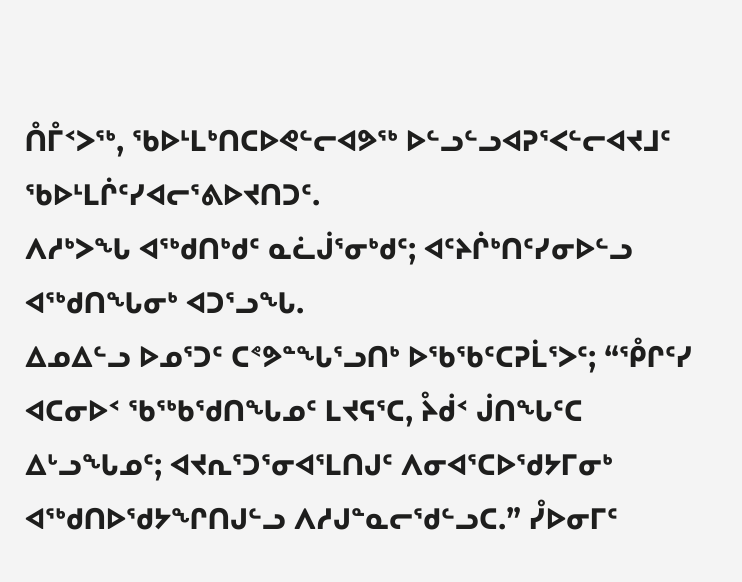ᑍᒤᑉᐳᖅ, ᖃᐅᒻᒪᒃᑎᑕᐅᕙᓪᓕᐊᕗᖅ ᐅᓪᓗᓪᓗᐊᕈᕐᐸᓪᓕᐊᔪᒧᑦ ᖃᐅᒻᒪᒌᑦᓯᐊᓕᕐᕕᐅᔪᑎᑐᑦ.
ᐱᓱᒃᐳᖓ ᐊᖅᑯᑎᒃᑯᑦ ᓇᓛᒎᕐᓂᒃᑯᑦ; ᐊᑦᔨᒌᒃᑎᑦᓯᓂᐅᓪᓗ ᐊᖅᑯᑎᖓᓂᒃ ᐊᑐᕐᓗᖓ.
ᐃᓄᐃᓪᓗ ᐅᓄᕐᑐᑦ ᑕᕝᕗᓐᖓᕐᓗᑎᒃ ᐅᖃᖃᑦᑕᕈᒫᕐᐳᑦ; “ᕾᒋᑦᓯ ᐊᑕᓂᐅᑉ ᖃᖅᑲᖁᑎᖓᓄᑦ ᒪᔪᕋᕐᑕ, ᔧᑰᑉ ᒎᑎᖓᑦᑕ ᐃᒡᓗᖓᓄᑦ; ᐊᔪᕆᕐᑐᕐᓂᐊᕐᒪᑎᒍᑦ ᐱᓂᐊᕐᑕᐅᖁᔭᒥᓂᒃ ᐊᖅᑯᑎᐅᖁᔭᖏᑎᒍᓪᓗ ᐱᓱᒍᓐᓇᓕᖁᓪᓗᑕ.” ᓮᐅᓂᒥᑦ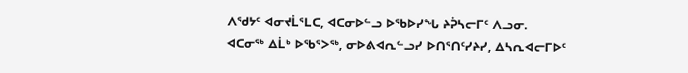ᐱᖁᔭᑦ ᐊᓂᔪᒫᕐᒪᑕ, ᐊᑕᓂᐅᓪᓗ ᐅᖃᐅᓯᖓ ᔨᕉᓴᓕᒥᑦ ᐱᓗᓂ.
ᐊᑕᓂᖅ ᐃᒫᒃ ᐅᖃᕐᐳᖅ, ᓂᐅᕕᐊᕆᓪᓗᓯ ᐅᑎᕐᑎᑦᓯᔨᓯ, ᐃᓴᕆᐊᓕᒥᐅᑦ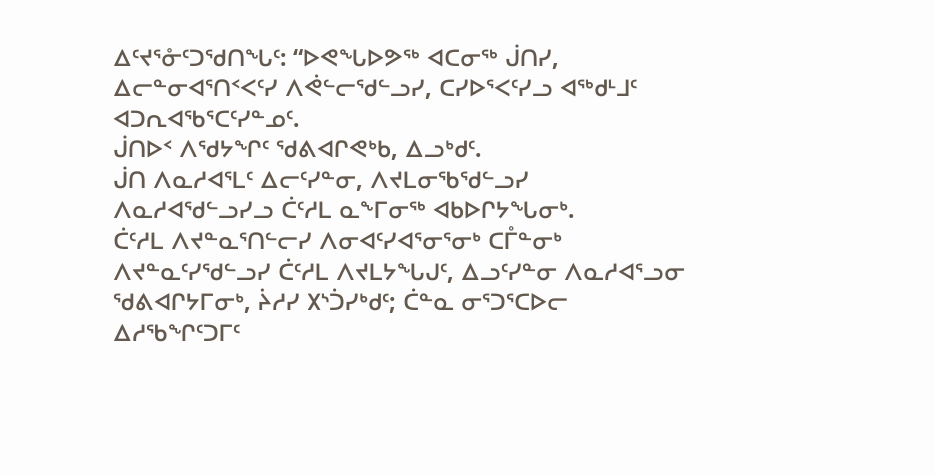ᐃᑦᔪᕐᓁᑦᑐᖁᑎᖓᑦ: “ᐅᕙᖓᐅᕗᖅ ᐊᑕᓂᖅ ᒎᑎᓯ, ᐃᓕᓐᓂᐊᕐᑎᑉᐸᑦᓯ ᐱᕚᓪᓕᖁᓪᓗᓯ, ᑕᓯᐅᕐᐸᑦᓯᓗ ᐊᖅᑯᒻᒧᑦ ᐊᑐᕆᐊᖃᕐᑕᑦᓯᓐᓄᑦ.
ᒎᑎᐅᑉ ᐱᖁᔭᖏᑦ ᖁᕕᐊᒋᕙᒃᑲ, ᐃᓗᒃᑯᑦ.
ᒎᑎ ᐱᓇᓱᐊᕐᒪᑦ ᐃᓕᑦᓯᓐᓂ, ᐱᔪᒪᓂᖃᖁᓪᓗᓯ ᐱᓇᓱᐊᖁᓪᓗᓯᓗ ᑖᑦᓱᒪ ᓇᖕᒥᓂᖅ ᐊᑲᐅᒋᔭᖓᓂᒃ.
ᑖᑦᓱᒪ ᐱᔪᓐᓇᕐᑎᓪᓕᓯ ᐱᓂᐊᑦᓯᐊᕐᓂᕐᓂᒃ ᑕᒤᓐᓂᒃ ᐱᔪᓐᓇᑦᓯᖁᓪᓗᓯ ᑖᑦᓱᒪ ᐱᔪᒪᔭᖓᒍᑦ, ᐃᓗᑦᓯᓐᓂ ᐱᓇᓱᐊᕐᓗᓂ ᖁᕕᐊᒋᔭᒥᓂᒃ, ᔩᓱᓯ ᙭ᔅᑑᓯᒃᑯᑦ; ᑖᓐᓇ ᓂᕐᑐᕐᑕᐅᓕ ᐃᓱᖃᖏᑦᑐᒥᑦ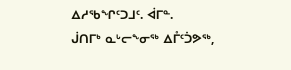ᐃᓱᖃᖏᑦᑐᒧᑦ. ᐋᒥᓐ.
ᒎᑎᒥᒃ ᓇᒡᓕᖕᓂᖅ ᐃᒤᑦᑑᕗᖅ,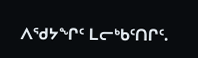ᐱᖁᔭᖏᑦ ᒪᓕᒃᑲᑦᑎᒋᑦ.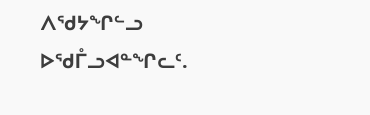ᐱᖁᔭᖏᓪᓗ ᐅᖁᒤᓗᐊᓐᖏᓚᑦ.